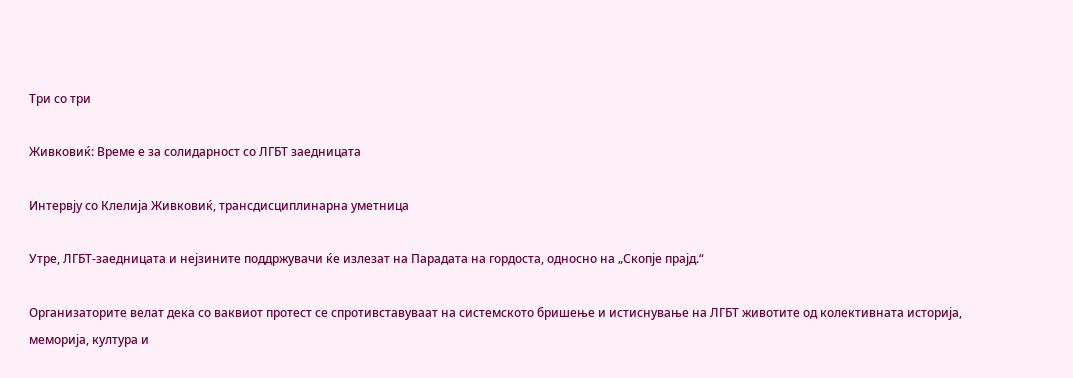Три со три

Живковиќ: Време е за солидарност со ЛГБТ заедницата

Интервју со Клелија Живковиќ, трансдисциплинарна уметница

Утре, ЛГБТ-заедницата и нејзините поддржувачи ќе излезат на Парадата на гордоста, односно на „Скопје прајд.“

Организаторите велат дека со ваквиот протест се спротивставуваат на системското бришење и истиснување на ЛГБТ животите од колективната историја, меморија, култура и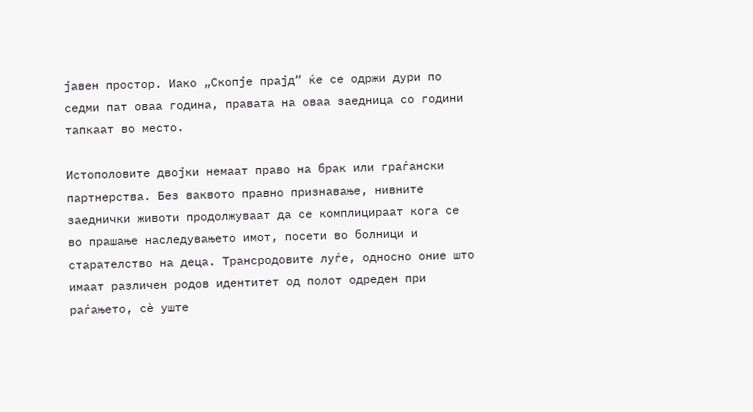јавен простор. Иако „Скопје прајд“ ќе се одржи дури по седми пат оваа година, правата на оваа заедница со години тапкаат во место.

Истополовите двојки немаат право на брак или граѓански партнерства. Без ваквото правно признавање, нивните заеднички животи продолжуваат да се комплицираат кога се во прашање наследувањето имот, посети во болници и старателство на деца. Трансродовите луѓе, односно оние што имаат различен родов идентитет од полот одреден при раѓањето, сè уште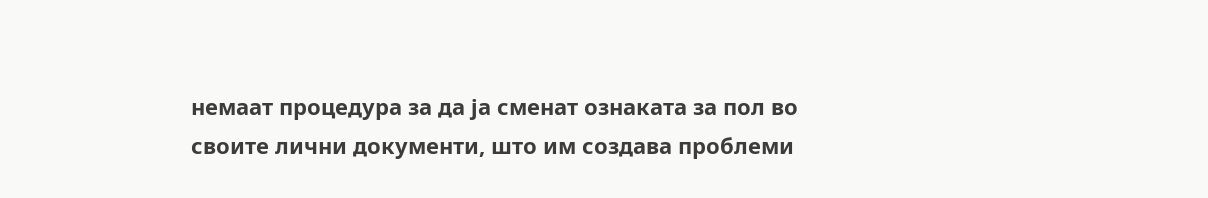немаат процедура за да ја сменат ознаката за пол во своите лични документи, што им создава проблеми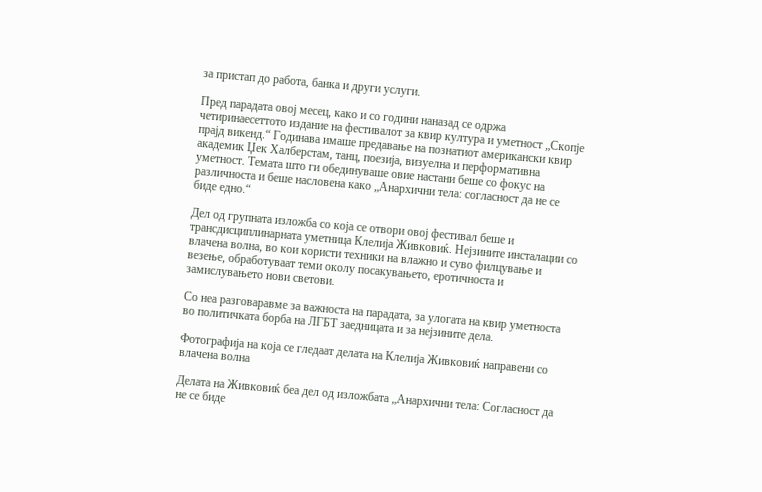за пристап до работа, банка и други услуги.

Пред парадата овој месец, како и со години наназад се одржа четиринаесеттото издание на фестивалот за квир култура и уметност „Скопје прајд викенд.“ Годинава имаше предавање на познатиот американски квир академик Џек Халберстам, танц, поезија, визуелна и перформативна уметност. Темата што ги обединуваше овие настани беше со фокус на различноста и беше насловена како „Анархични тела: согласност да не се биде едно.“

Дел од групната изложба со која се отвори овој фестивал беше и трансдисциплинарната уметница Клелија Живковиќ. Нејзините инсталации со влачена волна, во кои користи техники на влажно и суво филцување и везење, обработуваат теми околу посакувањето, еротичноста и замислувањето нови светови.

Со неа разговаравме за важноста на парадата, за улогата на квир уметноста во политичката борба на ЛГБТ заедницата и за нејзините дела.

Фотографија на која се гледаат делата на Клелија Живковиќ направени со влачена волна

Делата на Живковиќ беа дел од изложбата „Анархични тела: Согласност да не се биде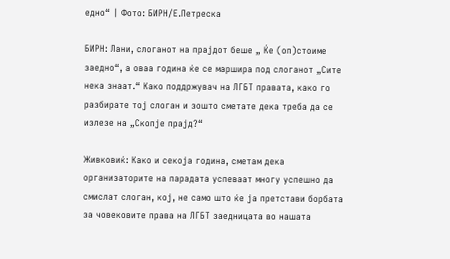едно“ | Фото: БИРН/Е.Петреска

БИРН: Лани, слоганот на прајдот беше „ Ќе (оп)стоиме заедно“, а оваа година ќе се маршира под слоганот „Сите нека знаат.“ Како поддржувач на ЛГБТ правата, како го разбирате тој слоган и зошто сметате дека треба да се излезе на „Скопје прајд?“

Живковиќ: Како и секоја година, сметам дека организаторите на парадата успеваат многу успешно да смислат слоган, кој, не само што ќе ја претстави борбата за човековите права на ЛГБТ заедницата во нашата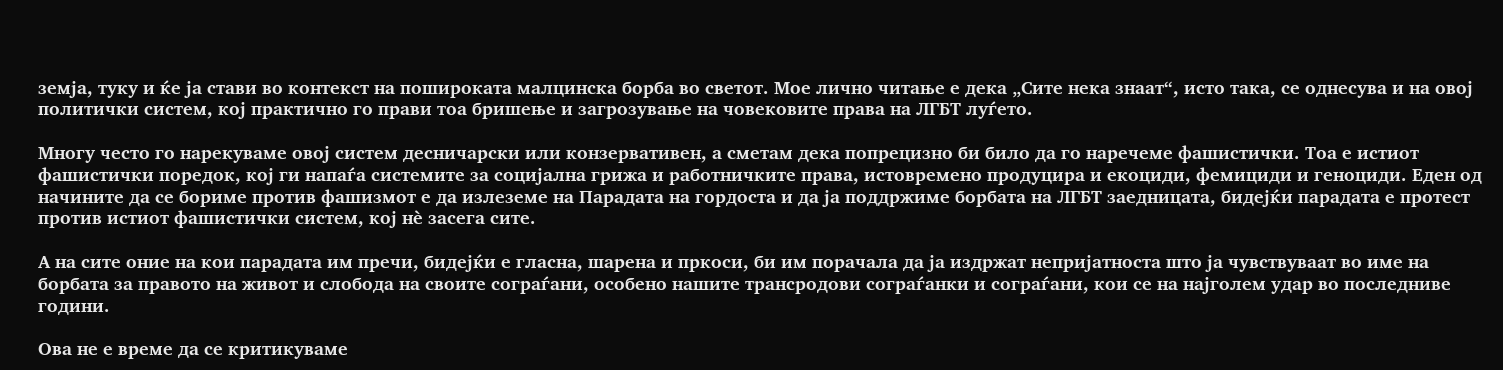земја, туку и ќе ја стави во контекст на пошироката малцинска борба во светот. Мое лично читање е дека „Сите нека знаат“, исто така, се однесува и на овој политички систем, кој практично го прави тоа бришење и загрозување на човековите права на ЛГБТ луѓето.

Многу често го нарекуваме овој систем десничарски или конзервативен, а сметам дека попрецизно би било да го наречеме фашистички. Тоа е истиот фашистички поредок, кој ги напаѓа системите за социјална грижа и работничките права, истовремено продуцира и екоциди, фемициди и геноциди. Еден од начините да се бориме против фашизмот е да излеземе на Парадата на гордоста и да ја поддржиме борбата на ЛГБТ заедницата, бидејќи парадата е протест против истиот фашистички систем, кој нè засега сите.

А на сите оние на кои парадата им пречи, бидејќи е гласна, шарена и пркоси, би им порачала да ја издржат непријатноста што ја чувствуваат во име на борбата за правото на живот и слобода на своите сограѓани, особено нашите трансродови сограѓанки и сограѓани, кои се на најголем удар во последниве години.

Ова не е време да се критикуваме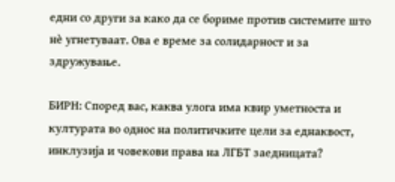едни со други за како да се бориме против системите што нè угнетуваат. Ова е време за солидарност и за здружување.

БИРН: Според вас, каква улога има квир уметноста и културата во однос на политичките цели за еднаквост, инклузија и човекови права на ЛГБТ заедницата?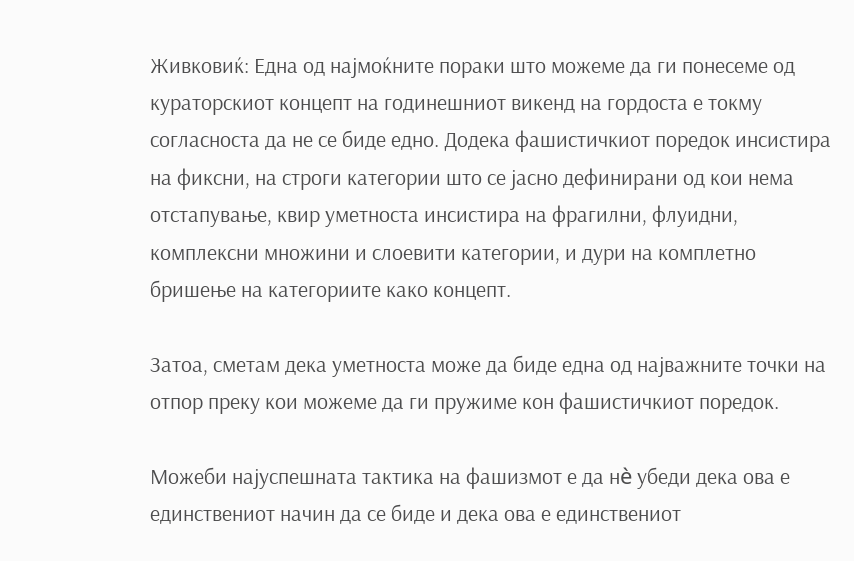Живковиќ: Една од најмоќните пораки што можеме да ги понесеме од кураторскиот концепт на годинешниот викенд на гордоста е токму согласноста да не се биде едно. Додека фашистичкиот поредок инсистира на фиксни, на строги категории што се јасно дефинирани од кои нема отстапување, квир уметноста инсистира на фрагилни, флуидни, комплексни множини и слоевити категории, и дури на комплетно бришење на категориите како концепт.

Затоа, сметам дека уметноста може да биде една од најважните точки на отпор преку кои можеме да ги пружиме кон фашистичкиот поредок.

Можеби најуспешната тактика на фашизмот е да нè убеди дека ова е единствениот начин да се биде и дека ова е единствениот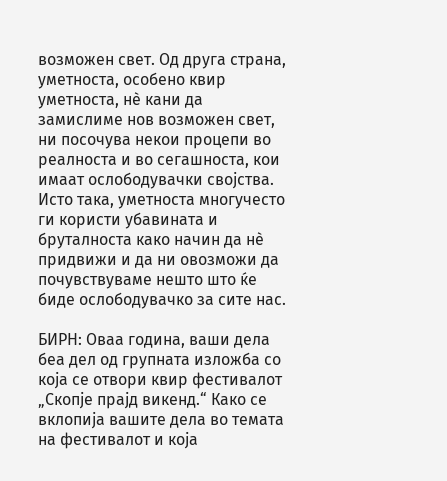возможен свет. Од друга страна, уметноста, особено квир уметноста, нè кани да замислиме нов возможен свет, ни посочува некои процепи во реалноста и во сегашноста, кои имаат ослободувачки својства. Исто така, уметноста многучесто ги користи убавината и бруталноста како начин да нè придвижи и да ни овозможи да почувствуваме нешто што ќе биде ослободувачко за сите нас.

БИРН: Оваа година, ваши дела беа дел од групната изложба со која се отвори квир фестивалот „Скопје прајд викенд.“ Како се вклопија вашите дела во темата на фестивалот и која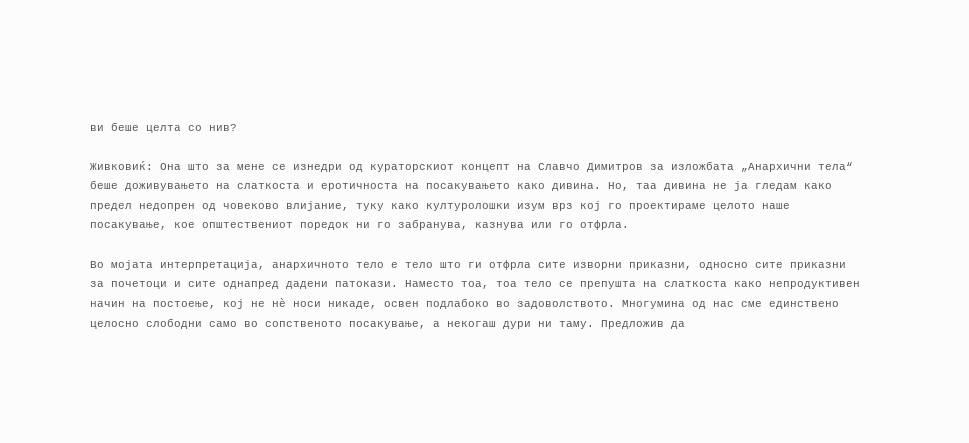ви беше целта со нив?

Живковиќ: Она што за мене се изнедри од кураторскиот концепт на Славчо Димитров за изложбата „Анархични тела“ беше доживувањето на слаткоста и еротичноста на посакувањето како дивина. Но, таа дивина не ја гледам како предел недопрен од човеково влијание, туку како културолошки изум врз кој го проектираме целото наше посакување, кое општествениот поредок ни го забранува, казнува или го отфрла.

Во мојата интерпретација, анархичното тело е тело што ги отфрла сите изворни приказни, односно сите приказни за почетоци и сите однапред дадени патокази. Наместо тоа, тоа тело се препушта на слаткоста како непродуктивен начин на постоење, кој не нè носи никаде, освен подлабоко во задоволството. Многумина од нас сме единствено целосно слободни само во сопственото посакување, а некогаш дури ни таму. Предложив да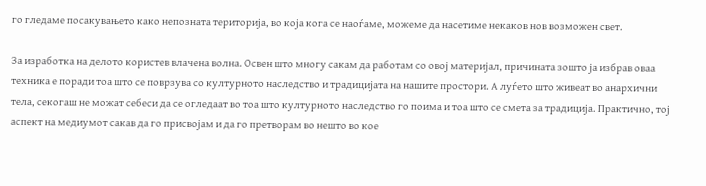го гледаме посакувањето како непозната територија, во која кога се наоѓаме, можеме да насетиме некаков нов возможен свет.

За изработка на делото користев влачена волна. Освен што многу сакам да работам со овој материјал, причината зошто ја избрав оваа техника е поради тоа што се поврзува со културното наследство и традицијата на нашите простори. А луѓето што живеат во анархични тела, секогаш не можат себеси да се огледаат во тоа што културното наследство го поима и тоа што се смета за традиција. Практично, тој аспект на медиумот сакав да го присвојам и да го претворам во нешто во кое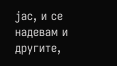јас, и се надевам и другите,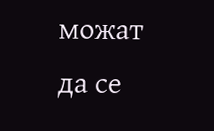можат да се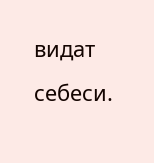видат себеси.